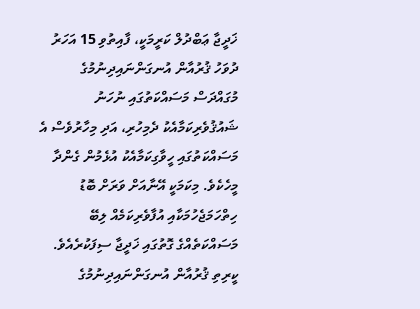ޚަދީޖާ ޢަބްދުލް ކަރީމަކީ، ފާއިތުވި 15 އަހަރު ދުވަހު ޤުރުއާން އުނގަންނައިދިނުމުގެ މުގައްދަސް މަސައްކަތުގައި ނުހަނު ޝައުޤުވެރިކަމާއެކު ދެމިހުރި، އަދި މިހާރުވެސް އެ މަސައްކަތުގައި ހީވާގިކަމާއެކު އުޅެމުން ގެންދާ މީހެކެވެ. މިކަމަކީ އޭނާއަށް ވަރަށް ބޮޑު ހިތްހަމަޖެހުމަކާއި އުފާވެރިކަމެއް ލިބޭ މަސައްކަތެއްގެ ގޮތުގައި ޚަދީޖާ ސިފަކުރެއެވެ.
ކީރިތި ޤުރުއާން އުނގަންނައިދިނުމުގެ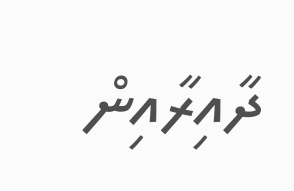ދާއިރާއިން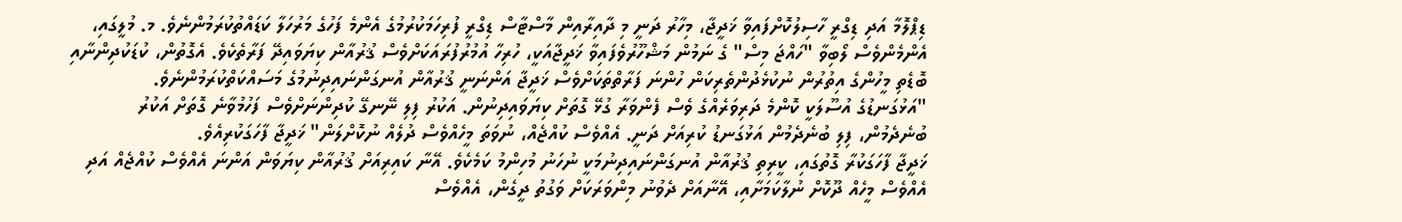ޑިޕްލޮމާ އަދި ޑިގްރީ ހާސިލުކޮށްފައިވާ ޚަދީޖާ، މިހާރު ދަނީ މި ދާއިރާއިން މާސްޓާސް ޑިގްރީ ފުރިހަމަކުރުމުގެ އެންމެ ފަހުގެ މަރުހަލާ ކަޑައްތުކުރަމުންނެވެ. މ. މުލީގައި، އެންމެންވެސް ލޯބިވާ "ހައްޖަ މިސް" ގެ ނަމުން މަޝްހޫރުވެފައިވާ ޚަދީޖާއަކީ، ހުރިހާ އުމުރުފުރައަކަށްވެސް ޤުރުއާން ކިޔަވައިދޭ ފަރާތެކެވެ. އެގޮތުން، ކުޑަކުދިންނާއި ބޮޑެތި މީހުންގެ އިތުރުން ނުކުޅެދުންތެރިކަން ހުންނަ ފަރާތްތަކަށްވެސް ޚަދީޖާ އަންނަނީ ޤުރުއާން އުނގަންނައިދިނުމުގެ މަސައްކަތްކުރަމުންނެވެ.
"އަޅުގަނޑުގެ އުސޫލަކީ ކޮންމެ ދަރިވަރެއްގެ ވެސް ފެންވަރާ ގުޅޭ ގޮތަށް ކިޔަވައިދިނުން. އަކުރު ފިލި ނޭނގޭ ކުދިންނަށްވެސް ފަހުމުވާނެ ގޮތަށް އަކުރު ބުނެދެމުން، ފިލި ބުނެދެމުން އަޅުގަނޑު ކުރިއަށް ދަނީ. އެއްވެސް ކުއްޖެއް، ނުވަތަ މީހެއްވެސް ދުލެއް ނުކޮށްލަން" ޚަދީޖާ ފާހަގަކުރިއެވެ.
ޚަދީޖާ ފާހަގަކުރާ ގޮތުގައި، ކީރިތި ޤުރުއާން އުނގަންނައިދިނުމަކީ ނުހަނު މުހިންމު ކަމެކެވެ. އޭނާ ކައިރިއަށް ޤުރުއާން ކިޔަވަން އަންނަ އެއްވެސް ކުއްޖެއް އަދި އެއްވެސް މީހެއް ދޫކޮށް ނުލާކަމަށާއި، އޭނާއަށް ދެވުނު މިންވަރަކަށް ވަގުތު ދީގެން، އެއްވެސް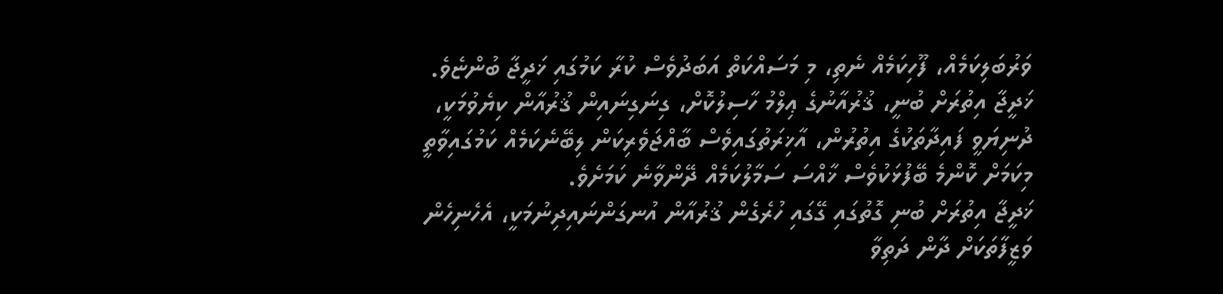ވަރުބަލިކަމެއް، ފޫހިކަމެއް ނެތި، މި މަސައްކަތް އަބަދުވެސް ކުރާ ކަމުގައި ޚަދީޖާ ބުންޏެވެ. ޚަދީޖާ އިތުރަށް ބުނީ، ޤުރުއާނުގެ ޢިލްމު ހާސިލުކޮށް، ގިނަގިނައިން ޤުރުއާން ކިޔެވުމަކީ، ދުނިޔަވީ ފައިދާތަކުގެ އިތުރުން، އާޚިރަތުގައިވެސް ބާއްޖަވެރިކަން ލިބޭނެކަމެއް ކަމުގައިވާތީ މިކަމަށް ކޮންމެ ބޭފުޅަކުވެސް ޚާއްސަ ސަމާލުކަމެއް ދޭންވާނެ ކަމަށެވެ.
ޚަދީޖާ އިތުރަށް ބުނި ގޮތުގައި ގޭގައި ހުރެގެން ޤުރުއާން އުނގަންނައިދިނުމަކީ، އެހެނިހެން ވަޒީފާތަކަށް ދާން ދަތިވާ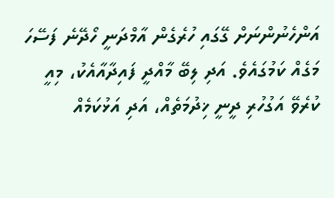އަންހެނުންނަށް ގޭގައި ހުރެގެން އާމްދަނީ ހޯދޭނެ ފަސޭހަ މަގެއް ކަމުގައެވެ. އަދި ލިބޭ މާއްދީ ފައިދާއާއެކު، މިއީ ކުރެވޭ އަގުހުރި ދީނީ ޚިދުމަތެއް، އަދި އަޅުކަމެއް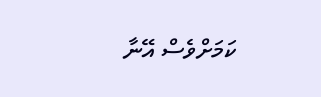ކަމަށްވެސް އޭނާ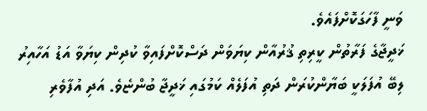ވަނީ ފާހަގަކޮށްފައެވެ.
ޚަދީޖާގެ ފަރާތުން ކީރިތި ޤުރުއާން ކިޔަވަން ދަސްކޮށްފައިވާ ކުދިން ކިޔަވާ އަޑު އަހާއިރު ލިބޭ އުފަލަކީ ބަޔާންކުރަން ދަތި އުފަލެއް ކަމުގައި ޚަދީޖާ ބުންޏެވެ. އަދި އުފާވެރި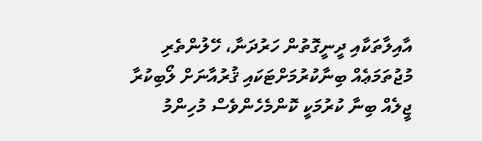އާއިލާތަކާއި ދީނީގޮތުން ހަރުދަނާ، ހޭލުންތެރި މުޖުތަމަޢެއް ބިނާކުރުމަށްޓަކައި ޤުރުއާނަށް ލޯބިކުރާ ޖީލެއް ބިނާ ކުރުމަކީ ކޮންމެހެންވެސް މުހިންމު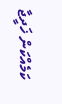ކަމެއްކަން ޚަދީޖާ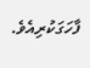ފާހަގަކުރިއެވެ.